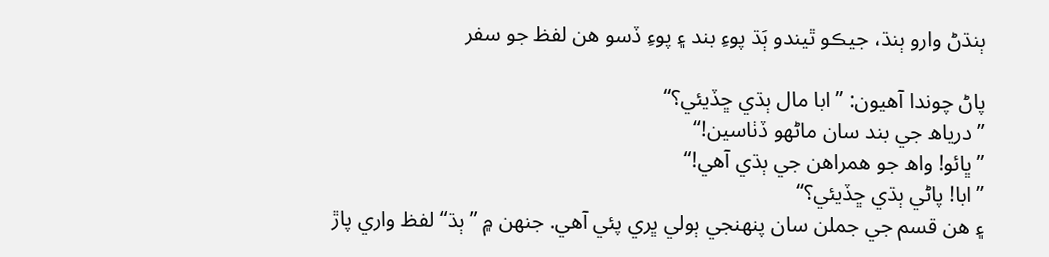ٻنڌڻ وارو ٻنڌ، جيڪو ٿيندو ٻَڌ پوءِ بند ۽ پوءِ ڏسو ھن لفظ جو سفر

پاڻ چوندا آھيون: ”ابا مال ٻڌي ڇڏيئي؟“
”درياھ جي بند سان ماڻهو ڏٺاسين!“
”ڀائو! واھ جو ھمراھن جي ٻڌي آھي!“
”ابا! پاڻي ٻڌي ڇڏيئي؟“
۽ ھن قسم جي جملن سان پنھنجي ٻولي ڀري پئي آھي. جنھن ۾ ”ٻڌ“ لفظ واري پاڙ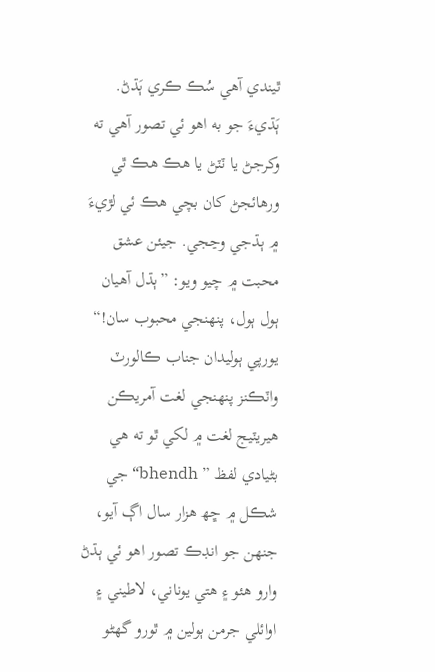ٿيندي آھي سُڪ ڪري ٻَڌڻ. ٻَڌيءَ جو به اھو ئي تصور آھي ته وکرجڻ يا ٽٽڻ يا ھڪ ھڪ ٿي ورھائجڻ کان بچي ھڪ ئي لڙيءَ ۾ ٻڌجي وڃجي. جيئن عشق محبت ۾ چيو ويو: ”ٻڌل آھيان ٻول ٻول، پنھنجي محبوب سان!“
يورپي ٻوليدان جناب ڪالورٽ واٽڪنز پنھنجي لغت آمريڪن ھيريٽيج لغت ۾ لکي ٿو ته ھي بڻيادي لفظ ” bhendh“ جي شڪل ۾ ڇھ ھزار سال اڳ آيو، جنھن جو انڊڪ تصور اھو ئي ٻڌڻ وارو ھئو ۽ ھتي يوناني، لاطيني ۽ اوائلي جرمن ٻولين ۾ ٿورو گهڻو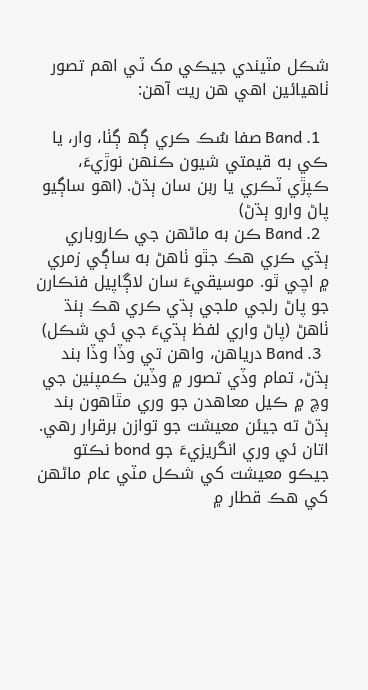شڪل مٽيندي جيڪي مک ٽي اھم تصور ٺاھيائين اھي ھن ريت آھن:

  1. Band صفا سُڪ ڪري ڳھ ڳٺا، وار، يا ڪي به قيمتي شيون ڪنھن نوڙيءَ، ڪپڙي ٽڪري يا ربن سان ٻڌڻ. (اھو ساڳيو پاڻ وارو ٻڌڻ)
  2. Band ڪن به ماڻھن جي ڪاروباري ٻڌي ڪري ھڪ جٿو ٺاھڻ به ساڳي زمري ۾ اچي ٿو. موسيقيءَ سان لاڳاپيل فنڪارن جو پاڻ رلجي ملجي ٻڌي ڪري ھڪ ٻنڌ ٺاھڻ (پاڻ واري لفظ ٻڌيءَ جي ئي شڪل)
  3. Band درياھن، واھن تي وڏا وڏا بند ٻڌڻ، تمام وڏي تصور ۾ وڏين ڪمپنين جي وچ ۾ ڪيل معاھدن جو وري مٿاھون بند ٻڌڻ ته جيئن معيشت جو توازن برقرار رھي. اتان ئي وري انگريزيءَ جو bond نڪتو جيڪو معيشت کي شڪل مٽي عام ماڻھن کي ھڪ قطار ۾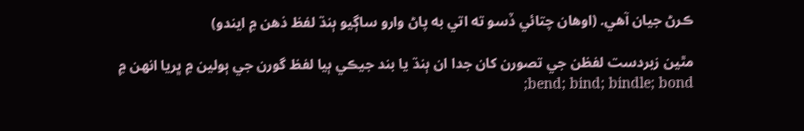ڪرڻ جيان آھي. (اوھان چتائي ڏسو ته اتي به پاڻ وارو ساڳيو ٻنڌ لفظ ذھن ۾ ايندو)

مٿين زبردست لفظن جي تصورن کان جدا ان ٻنڌ يا بند جيڪي ٻيا لفظ گورن جي ٻولين ۾ ڀريا انھن ۾ bend; bind; bindle; bond;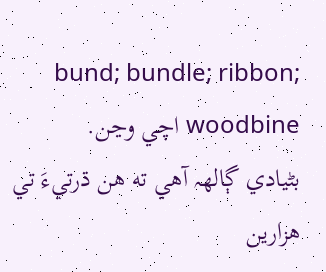bund; bundle; ribbon; woodbine اچي وڃن.
بڻيادي ڳالهہ آھي ته ھن ڌرتيءَ تي ھزارين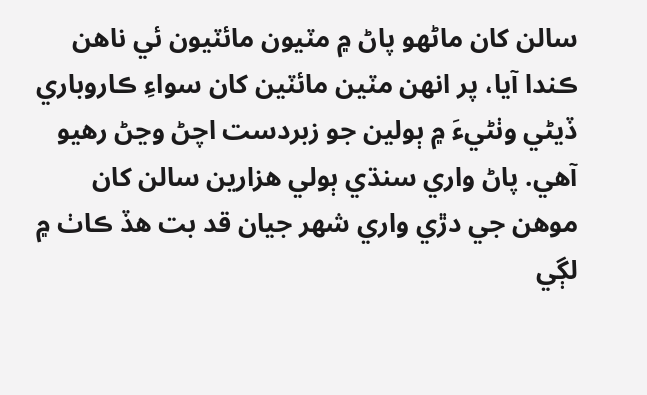سالن کان ماڻهو پاڻ ۾ مٽيون مائٽيون ئي ناھن ڪندا آيا، پر انهن مٽين مائٽين کان سواءِ ڪاروباري ڏيڻي وٺڻيءَ ۾ ٻولين جو زبردست اچڻ وڃڻ رھيو آھي. پاڻ واري سنڌي ٻولي ھزارين سالن کان موھن جي دڙي واري شھر جيان قد بت ھڏ ڪاٺ ۾ لڳي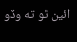ائين ٿو ته وڏو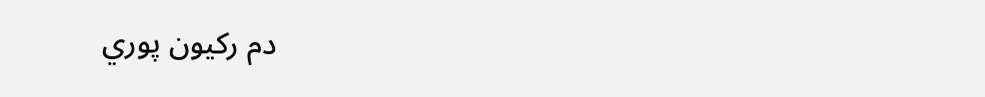دم رکيون پوري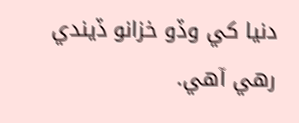دنيا کي وڏو خزانو ڏيندي رھي آھي.